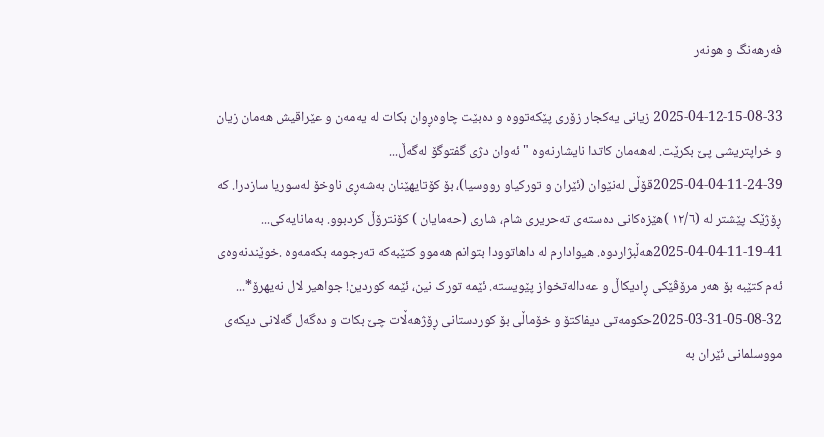فه‌رهه‌نگ‌ و هونه‌ر

2025-04-12-15-08-33 زیانی یەکجار زۆری پێکەتووە و دەبێت چاوەڕوان بکات لە یەمەن و عێراقیش هەمان زیان و خراپتریشی پێ بکرێت. لەهەمان کاتدا نایشارنەوە "ئەوان دژی گفتوگۆ لەگەڵ...
2025-04-04-11-24-39قۆڵی لەنێوان (ئێران و تورکیاو رووسیا)، بۆ کۆتایهێنان بەشەڕی ناوخۆ لەسوریا سازدرا. کە ڕۆژێک پێشتر لە (١٢/٦ )هێزەکانی دەستەی تەحریری شام، شاری (حەمایان ) کۆنترۆڵ کردبوو. بەمانایەکی...
2025-04-04-11-19-41هەڵبژاردوە. هیوادارم لە داهاتوودا بتوانم هەموو کتێبەکە تەرجومە بکەمەوە .خوێندنەوەی ئەم کتێبە بۆ هەر مرۆڤێکی ڕادیکاڵ و عەدالەتخواز پێویستە. ئێمە تورک نین، ئێمە کوردین! جواهیر لال نەیهرۆ*...
2025-03-31-05-08-32حکومەتی دیفاکتۆ و خۆماڵی بۆ کوردستانی ڕۆژهەڵات چێ بکات و دەگەل گەلانی دیکەی مووسلمانی ئێران بە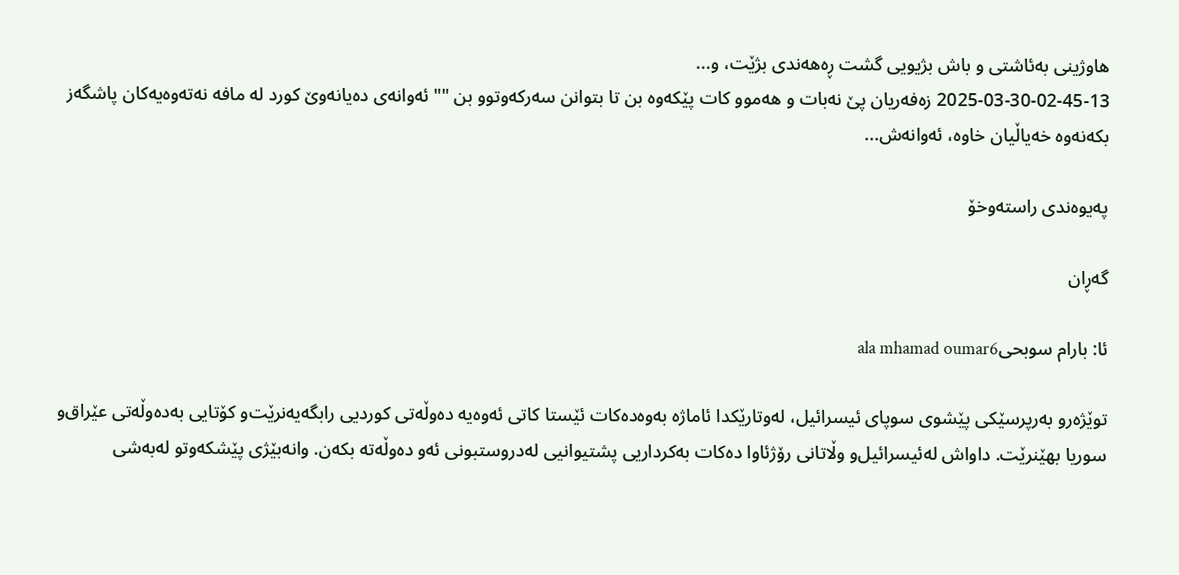هاوژینی بەئاشتی و باش بژیویی‌ گشت ڕەهەندی بژێت، و...
2025-03-30-02-45-13 زەفەریان پێ نەبات و هەموو کات پێکەوە بن تا بتوانن سەرکەوتوو بن "" ئەوانەی دەیانەوێ کورد لە مافە نەتەوەیەکان پاشگەز بکەنەوە خەیاڵیان خاوە، ئەوانەش...

په‌یوه‌ندی راسته‌وخۆ

گه‌ڕان

ئا: بارام سوبحی‌ala mhamad oumar6

توێژه‌رو به‌رپرسێكی‌ پێشوی‌ سوپای‌ ئیسرائیل، له‌وتارێكدا ئاماژه‌ به‌وه‌ده‌كات ئێستا كاتی‌ ئه‌وه‌یه‌ ده‌وڵه‌تی‌ كوردیی‌ رابگه‌یه‌نرێت‌و كۆتایی‌ به‌ده‌وڵه‌تی‌ عێراق‌و سوریا بهێنرێت. داواش له‌ئیسرائیل‌و وڵاتانی‌ رۆژئاوا ده‌كات به‌كرداریی‌ پشتیوانیی‌ له‌دروستبونی‌ ئه‌و ده‌وڵه‌ته‌ بكه‌ن. وانه‌بێژی‌ پێشكه‌وتو له‌به‌شی‌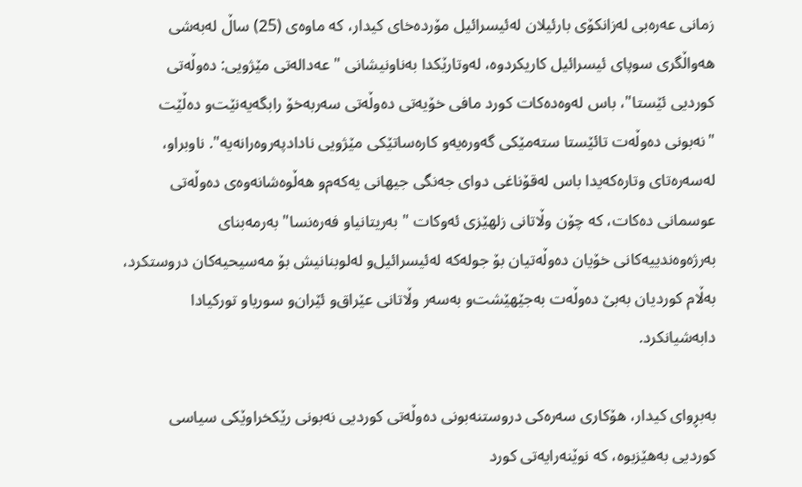زمانی‌ عه‌ره‌بی‌ له‌زانكۆی‌ بارئیلان له‌ئیسرائیل مۆرده‌خای‌ كیدار، كه‌ ماوه‌ی‌ (25) ساڵ له‌به‌شی‌ هه‌واڵگری‌ سوپای‌ ئیسرائیل كاریكردوه‌، له‌وتارێكدا به‌ناونیشانی‌ "عه‌داله‌تی‌ مێژویی‌: ده‌وڵه‌تی‌ كوردیی‌ ئێستا"، باس له‌وه‌ده‌كات كورد مافی‌ خۆیه‌تی‌ ده‌وڵه‌تی‌ سه‌ربه‌خۆ رابگه‌یه‌نێت‌و ده‌ڵێت "نه‌بونی‌ ده‌وڵه‌ت تائێستا سته‌مێكی‌ گه‌وره‌یه‌و كاره‌ساتێكی‌ مێژویی‌ نادادپه‌روه‌رانه‌یه‌". ناوبراو، له‌سه‌ره‌تای‌ وتاره‌كه‌یدا باس له‌قۆناغی‌ دوای‌ جه‌نگی‌ جیهانی‌ یه‌كه‌م‌و هه‌ڵوه‌شانه‌وه‌ی‌ ده‌وڵه‌تی‌ عوسمانی‌ ده‌كات، كه‌ چۆن وڵاتانی‌ زلهێزی‌ ئه‌وكات "به‌ریتانیاو فه‌ره‌نسا" به‌رمه‌بنای‌ به‌رژه‌وه‌ندییه‌كانی‌ خۆیان ده‌وڵه‌تیان بۆ جوله‌كه‌ له‌ئیسرائیل‌و له‌لوبنانیش بۆ مه‌سیحیه‌كان دروستكرد، به‌ڵام كوردیان به‌بێ‌ ده‌وڵه‌ت به‌جێهێشت‌و به‌سه‌ر وڵاتانی‌ عێراق‌و ئێران‌و سوریاو توركیادا دابه‌شیانكرد.

به‌بڕوای‌ كیدار، هۆكاری‌ سه‌ره‌كی‌ دروستنه‌بونی‌ ده‌وڵه‌تی‌ كوردیی‌ نه‌بونی‌ رێكخراوێكی‌ سیاسی‌ كوردیی‌ به‌هێزبوه‌، كه‌ نوێنه‌رایه‌تی كورد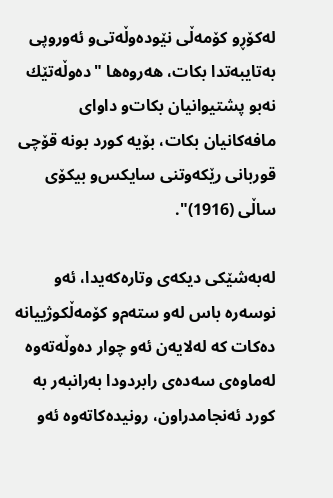له‌كۆڕو كۆمه‌ڵی‌ نێوده‌وڵه‌تی‌‌و ئه‌وروپی‌ به‌تایبه‌تدا بكات، هه‌روه‌ها "ده‌وڵه‌تێك نه‌بو پشتیوانیان بكات‌و داوای‌ مافه‌كانیان بكات، بۆیه‌ كورد بونه‌ قۆچی‌ قوربانی‌ رێكه‌وتنی‌ سایكس‌و بیكۆی‌ ساڵی‌ (1916)".

له‌به‌شێكی‌ دیكه‌ی‌ وتاره‌كه‌یدا، ئه‌و نوسه‌ره‌ باس له‌و سته‌م‌و كۆمه‌ڵكوژییانه‌ ده‌كات كه‌ له‌لایه‌ن ئه‌و چوار ده‌وڵه‌ته‌وه‌ له‌ماوه‌ی‌ سه‌ده‌ی‌ رابردودا به‌رانبه‌ر به‌ كورد ئه‌نجامدراون، رونیده‌كاته‌وه‌ ئه‌و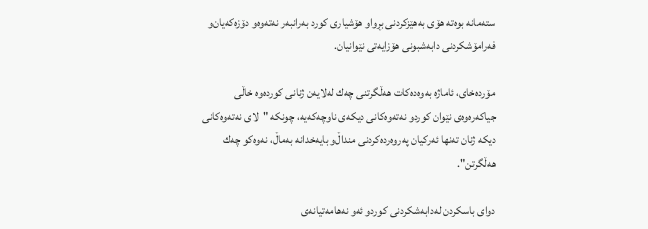سته‌مانه‌ بوه‌ته‌ هۆی‌ به‌هێزكردنی‌ بڕواو هۆشیاری‌ كورد به‌رانبه‌ر نه‌ته‌وه‌و دۆزه‌كه‌یان‌و فه‌رامۆشكردنی‌ دابه‌شبونی‌ هۆزایه‌تی‌ نێوانیان.

مۆرده‌خای‌، ئاماژه‌ به‌وه‌ده‌كات هه‌ڵگرتنی‌ چه‌ك له‌لایه‌ن ژنانی‌ كورده‌وه‌ خاڵی‌ جیاكه‌ره‌وه‌ی‌ نێوان كوردو نه‌ته‌وه‌كانی‌ دیكه‌ی‌ ناوچه‌كه‌یه‌، چونكه‌ "لای‌ نه‌ته‌وه‌كانی‌ دیكه‌ ژنان ته‌نها ئه‌ركیان په‌روه‌رده‌كردنی‌ منداڵ‌و بایه‌خدانه‌ به‌ماڵ، نه‌وه‌كو چه‌ك هه‌ڵگرتن".

دوای‌ باسكردن له‌دابه‌شكردنی‌ كوردو ئه‌و نه‌هامه‌تیانه‌ی‌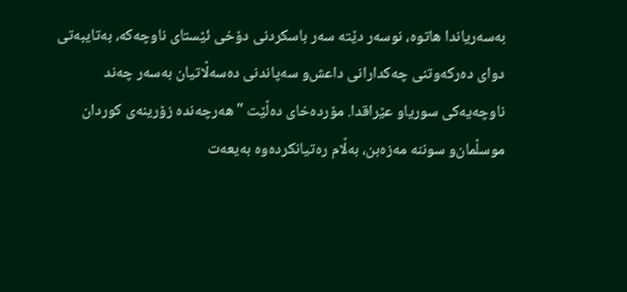به‌سه‌ریاندا هاتوه‌، نوسه‌ر دێته‌ سه‌ر باسكردنی‌ دۆخی‌ ئێستای‌ ناوچه‌كه‌، به‌تایبه‌تی‌ دوای‌ ده‌ركه‌وتنی‌ چه‌كدارانی‌ داعش‌و سه‌پاندنی‌ ده‌سه‌ڵاتیان به‌سه‌ر چه‌ند ناوچه‌یه‌كی‌ سوریاو عێراقدا. مۆرده‌خای‌ ده‌ڵێت "هه‌رچه‌نده‌ زۆرینه‌ی‌ كوردان موسڵمان‌و سوننه‌ مه‌زه‌بن، به‌ڵام ره‌تیانكرده‌وه‌ به‌یعه‌ت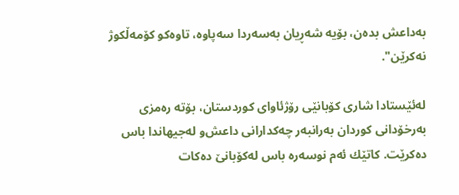به‌داعش بده‌ن، بۆیه‌ شه‌ڕیان به‌سه‌ردا سه‌پاوه‌، تاوه‌كو كۆمه‌ڵكوژ نه‌كرێن".

له‌ئێستادا شاری‌ كۆبانێی‌ رۆژئاوای‌ كوردستان، بۆته‌ ره‌مزی‌ به‌رخۆدانی‌ كوردان به‌رانبه‌ر چه‌كدارانی‌ داعش‌و له‌جیهاندا باس ده‌كرێت. كاتێك ئه‌م نوسه‌ره‌ باس له‌كۆبانێ‌ ده‌كات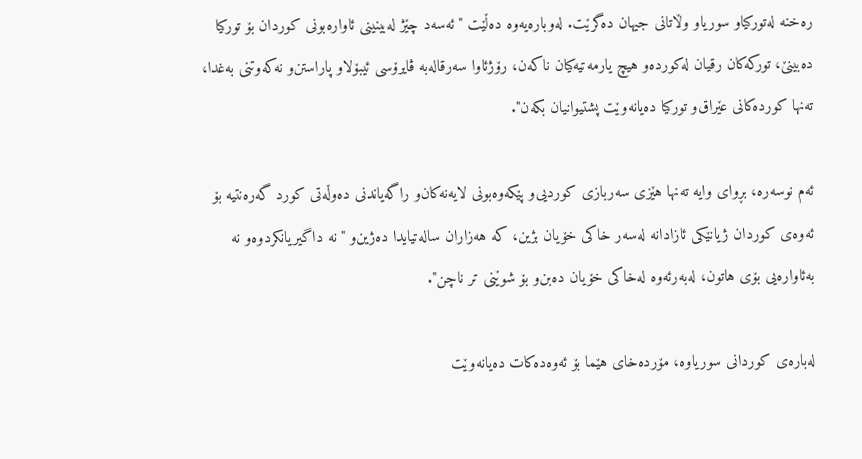ره‌خنه‌ له‌توركیاو سوریاو وڵاتانی‌ جیهان ده‌گرێت. له‌وباره‌یه‌وه‌ ده‌ڵێت "ئه‌سه‌د چێژ له‌بینینی‌ ئاواره‌بونی‌ كوردان بۆ توركیا ده‌بینێ‌، توركه‌كان رقیان له‌كورده‌و هیچ یارمه‌تیه‌كیان ناكه‌ن، رۆژئاوا سه‌رقاله‌به‌ ڤایرۆسی‌ ئیبۆلاو پاراستن‌و نه‌كه‌وتنی‌ به‌غدا، ته‌نها كورده‌كانی‌ عێراق‌و توركیا ده‌یانه‌وێت پشتیوانیان بكه‌ن".

ئه‌م نوسه‌ره‌، بڕوای‌ وایه‌ ته‌نها هێزی‌ سه‌ربازی‌ كوردیی‌‌و پێكه‌وه‌بونی لایه‌نه‌كان‌و راگه‌یاندنی‌ ده‌وڵه‌تی‌ كورد گه‌ره‌نتیه‌ بۆ ئه‌وه‌ی‌ كوردان ژیانێكی‌ ئازادانه‌ له‌سه‌ر خاكی‌ خۆیان بژین، كه‌ هه‌زاران ساله‌تیایدا ده‌ژین‌و "نه‌ داگیریانكردوه‌و نه‌ به‌ئاواره‌یی‌ بۆی‌ هاتون، له‌به‌رئه‌وه‌ له‌خاكی‌ خۆیان ده‌بن‌و بۆ شوێنی‌ تر ناچن".

له‌باره‌ی‌ كوردانی‌ سوریاوه‌، مۆرده‌خای‌ هێما بۆ ئه‌وه‌ده‌كات ده‌یانه‌وێت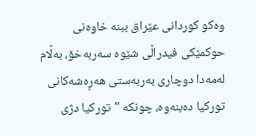وه‌كو كوردانی‌ عێراق ببنه‌ خاوه‌نی‌ حوكمێكی‌ فیدراڵی‌ شێوه‌ سه‌ربه‌خۆ، به‌ڵام له‌مه‌دا دوچاری‌ به‌ربه‌ستی‌ هه‌ڕه‌شه‌كانی‌ توركیا ده‌بنه‌وه‌، چونكه‌ "توركیا دژی‌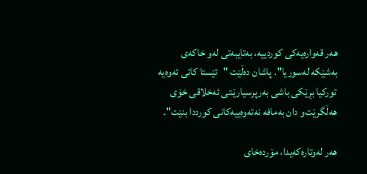هه‌ر قه‌واره‌یه‌كی‌ كوردییه‌، به‌تایبه‌تی‌ له‌و خاكه‌ی‌ به‌شێكه‌ له‌سوریا". پاشان ده‌ڵێت "ئێستا كاتی‌ ئه‌وه‌یه‌ توركیا بڕێكی‌ باشی‌ به‌رپرسیارێـتی‌ ئه‌خلاقی‌ خۆی‌ هه‌ڵگرێت‌و دان به‌مافه‌ نه‌ته‌وه‌ییه‌كانی‌ كورددا بنێت".

هه‌ر له‌وتاره‌كه‌یدا، مۆرده‌خای‌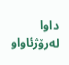داوا له‌رۆژئاواو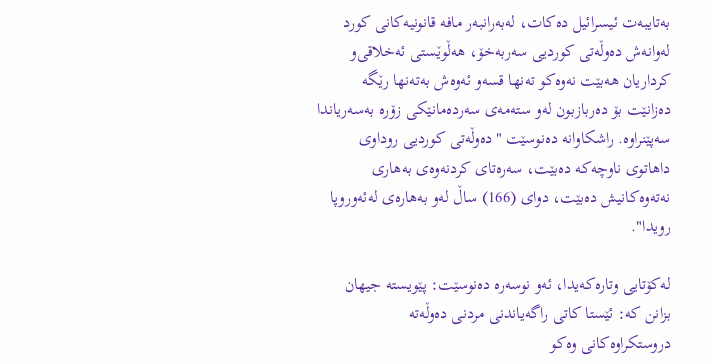به‌تایبه‌ت ئیسرائیل ده‌كات، له‌به‌رانبه‌ر مافه‌ قانونیه‌كانی‌ كورد له‌وانه‌ش ده‌وڵه‌تی‌ كوردیی‌ سه‌ربه‌خۆ، هه‌ڵوێستی‌ ئه‌خلاقی‌‌و كرداریان هه‌بێت نه‌وه‌كو ته‌نها قسه‌‌و ئه‌وه‌ش به‌ته‌نها رێگه‌ ده‌زانێت بۆ ده‌ربازبون له‌و سته‌مه‌ی‌ سه‌رده‌مانێكی‌ زۆره‌ به‌سه‌ریاندا سه‌پێنراوه‌. راشكاوانه‌ ده‌نوسێت "ده‌وڵه‌تی‌ كوردیی‌ روداوی‌ داهاتوی‌ ناوچه‌كه‌ ده‌بێت، سه‌ره‌تای‌ كردنه‌وه‌ی‌ به‌هاری‌ نه‌ته‌وه‌كانیش ده‌بێت، دوای‌ (166) ساڵ له‌و به‌هاره‌ی‌ له‌ئه‌وروپا رویدا".

له‌كۆتایی‌ وتاره‌كه‌یدا، ئه‌و نوسه‌ره‌ ده‌نوسێت: پێویسته‌ جیهان بزانن كه‌: ئێستا كاتی‌ راگه‌یاندنی‌ مردنی‌ ده‌وڵه‌ته‌ دروستكراوه‌كانی‌ وه‌كو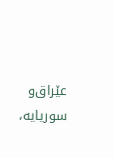عێراق‌و سوریایه‌،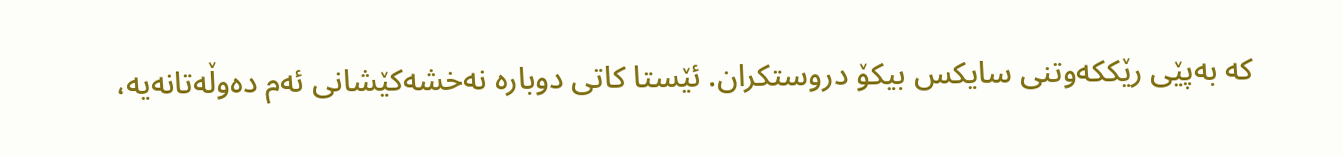كه‌ به‌پێی‌ رێككه‌وتنی‌ سایكس بیكۆ دروستكران. ئێستا كاتی‌ دوباره‌ نه‌خشه‌كێشانی‌ ئه‌م ده‌وڵه‌تانه‌یه‌،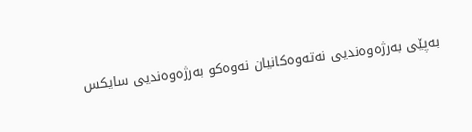به‌پێی‌ به‌رژه‌وه‌ندیی‌ نه‌ته‌وه‌كانیان نه‌وه‌كو به‌رژه‌وه‌ندیی‌ سایكس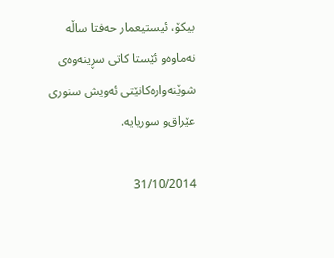بیكۆ، ئیستیعمار حه‌فتا ساڵه‌ نه‌ماوه‌و ئێستا كاتی‌ سڕینه‌وه‌ی‌ شوێنه‌واره‌كانێتی‌ ئه‌ویش سنوری‌ عێراق‌و سوریایه‌.

31/10/2014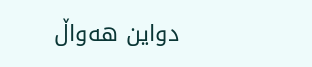دواین هه‌واڵ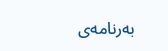به‌رنامه‌ی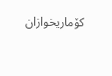کۆماریخوازان